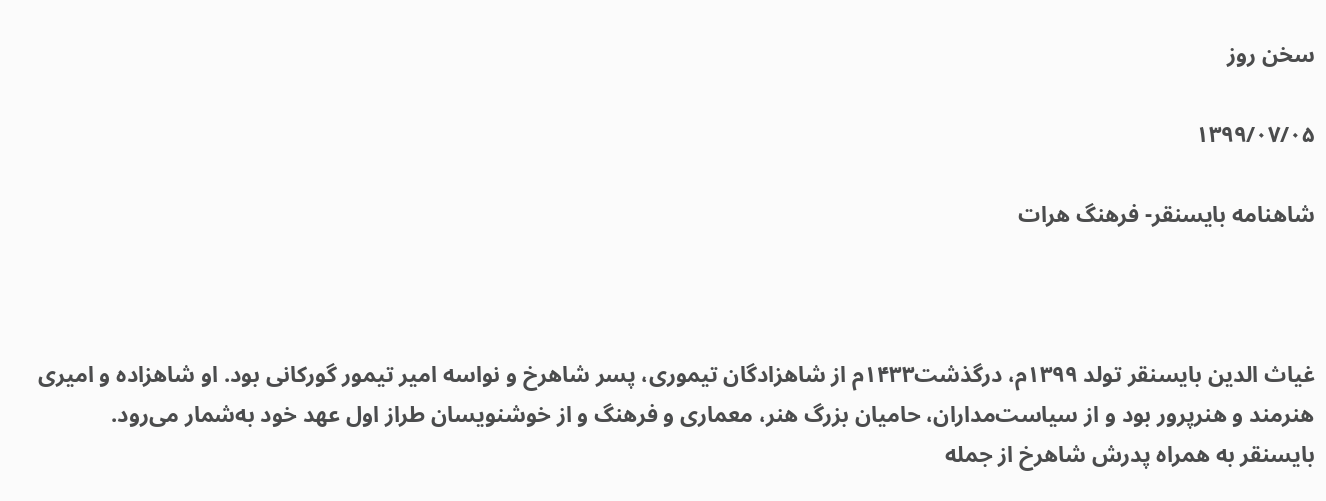سخن روز

۱۳۹۹/۰۷/۰۵

شاهنامه بایسنقر- فرهنگ هرات



غیاث الدین بایسنقر تولد ۱۳۹۹م، درگذشت۱۴۳۳م از شاهزادگان تیموری، پسر شاهرخ و نواسه امیر تیمور گورکانی بود. او شاهزاده و امیری هنرمند و هنرپرور بود و از سیاست‌مداران، حامیان بزرگ هنر، معماری و فرهنگ و از خوشنویسان طراز اول عهد خود به‌شمار می‌رود.
بایسنقر به همراه پدرش شاهرخ از جمله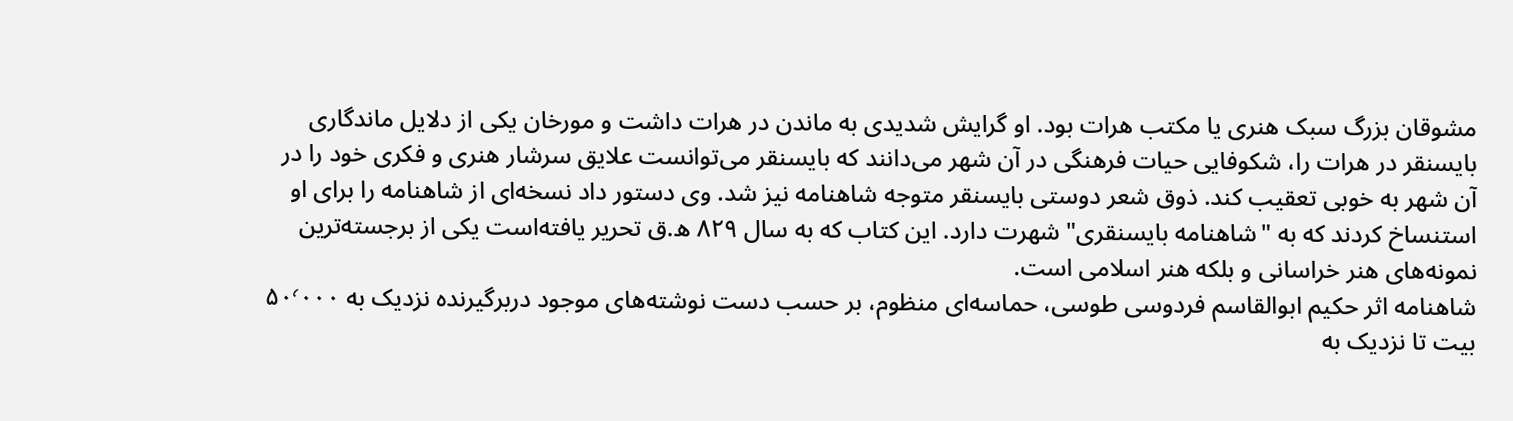مشوقان بزرگ سبک هنری یا مکتب هرات بود. او گرایش شدیدی به ماندن در هرات داشت و مورخان یکی از دلایل ماندگاری بایسنقر در هرات را، شکوفایی حیات فرهنگی در آن شهر می‌دانند که بایسنقر می‌توانست علایق سرشار هنری و فکری خود را در آن شهر به خوبی تعقیب کند. ذوق شعر دوستی بایسنقر متوجه شاهنامه نیز شد. وی دستور داد نسخه‌ای از شاهنامه را برای او استنساخ کردند که به "شاهنامه بایسنقری" شهرت دارد. این کتاب که به سال ۸۲۹ ه.ق تحریر یافته‌است یکی از برجسته‌ترین نمونه‌های هنر خراسانی و بلکه هنر اسلامی است.
شاهنامه اثر حکیم ابوالقاسم فردوسی طوسی، حماسه‌ای منظوم، بر حسب دست نوشته‌های موجود دربرگیرنده نزدیک به ۵۰٬۰۰۰ بیت تا نزدیک به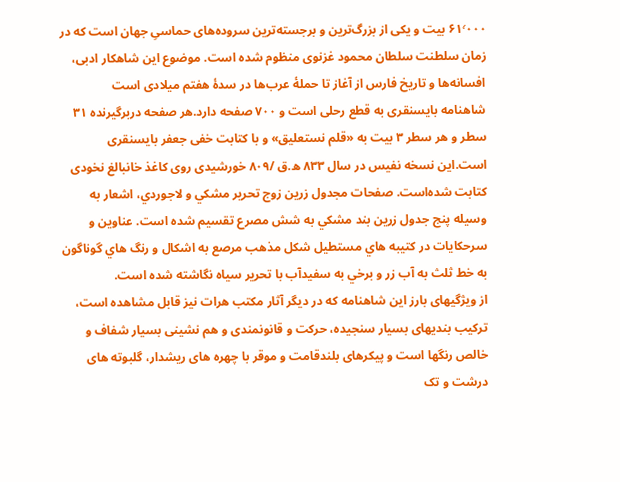۶۱٬۰۰۰ بیت و یکی از بزرگ‌ترین و برجسته‌ترین سروده‌های حماسیِ جهان است که در زمان سلطنت سلطان محمود غزنوی منظوم شده است. موضوع این شاهکار ادبی، افسانه‌ها و تاریخ فارس از آغاز تا حملهٔ عرب‌ها در سدهٔ هفتم میلادی است
شاهنامه بایسنقری به قطع رحلی است و ۷۰۰ صفحه دارد.هر صفحه دربرگیرنده ۳۱ سطر و هر سطر ۳ بیت به «قلم نستعلیق» و با کتابت خفی جعفر بایسنقری است.این نسخه نفیس در سال ۸۳۳ ه.ق /۸۰۹ خورشیدی روی کاغذ خانبالغ نخودی کتابت شده‌است. صفحات مجدول زرين زوج تحرير مشکي و لاجوردي، اشعار به وسيله پنج جدول زرين بند مشکي به شش مصرع تقسيم شده است. عناوين و سرحکايات در کتيبه هاي مستطيل شکل مذهب مرصع به اشکال و رنگ هاي گوناگون به خط ثلث به آب زر و برخي به سفيدآب با تحرير سیاه نگاشته شده است.
از ویژگیهای بارز این شاهنامه که در دیگر آثار مکتب هرات نیز قابل مشاهده است، ترکیب بندیهای بسیار سنجیده، حرکت و قانونمندی و هم نشینی بسیار شفاف و خالص رنگها است و پیکرهای بلندقامت و موقر با چهره های ریشدار، گلبوته های درشت و تک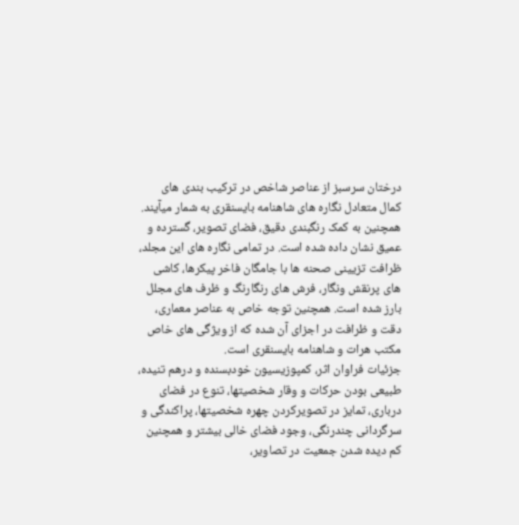درختان سرسبز از عناصر شاخص در ترکیب بندی های کمال متعادل نگاره های شاهنامه بایسنقری به شمار میآیند.
همچنین به کمک رنگبندی دقیق، فضای تصویر، گسترده و عمیق نشان داده شده است. در تمامی نگاره های این مجلد، ظرافت تزیینی صحنه ها با جامگان فاخر پیکرها، کاشی های پرنقش ونگار، فرش های رنگارنگ و ظرف های مجلل بارز شده است. همچنین توجه خاص به عناصر معماری، دقت و ظرافت در اجزای آن شده که از ویژگی های خاص مکتب هرات و شاهنامه بایسنقری است.
جزئیات فراوان اثر، کمپوزیسیون خودبسنده و درهم تنیده، طبیعی بودن حرکات و وقار شخصیتها، تنوع در فضای درباری، تمایز در تصویرکردن چهره شخصیتها، پراکندگی و سرگردانی چندرنگی، وجود فضای خالی بیشتر و همچنین کم دیده شدن جمعیت در تصاویر،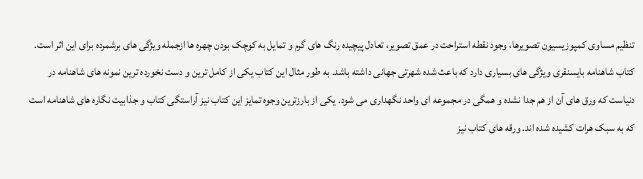تنظیم مساوی کمپوزیسیون تصویرها، وجود نقطه استراحت در عمق تصویر، تعادل پیچیده رنگ های گرم و تمایل به کوچک بودن چهره ها ازجمله ویژگی های برشمرده برای این اثر است.
کتاب شاهنامه بایسنقری ویژگی های بسیاری دارد که باعث شده شهرتی جهانی داشته باشد. به طور مثال این کتاب یکی از کامل ترین و دست نخورده ترین نمونه های شاهنامه در دنیاست که ورق های آن از هم جدا نشده و همگی در مجموعه ای واحد نگهداری می شود. یکی از بارزترین وجوه تمایز این کتاب نیز آراستگی کتاب و جذابیت نگاره های شاهنامه است که به سبک هرات کشیده شده اند. ورقه های کتاب نیز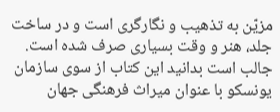مزیّن به تذهیب و نگارگری است و در ساخت جلد، هنر و وقت بسیاری صرف شده است.
جالب است بدانید این کتاب از سوی سازمان یونسکو با عنوان میراث فرهنگی جهان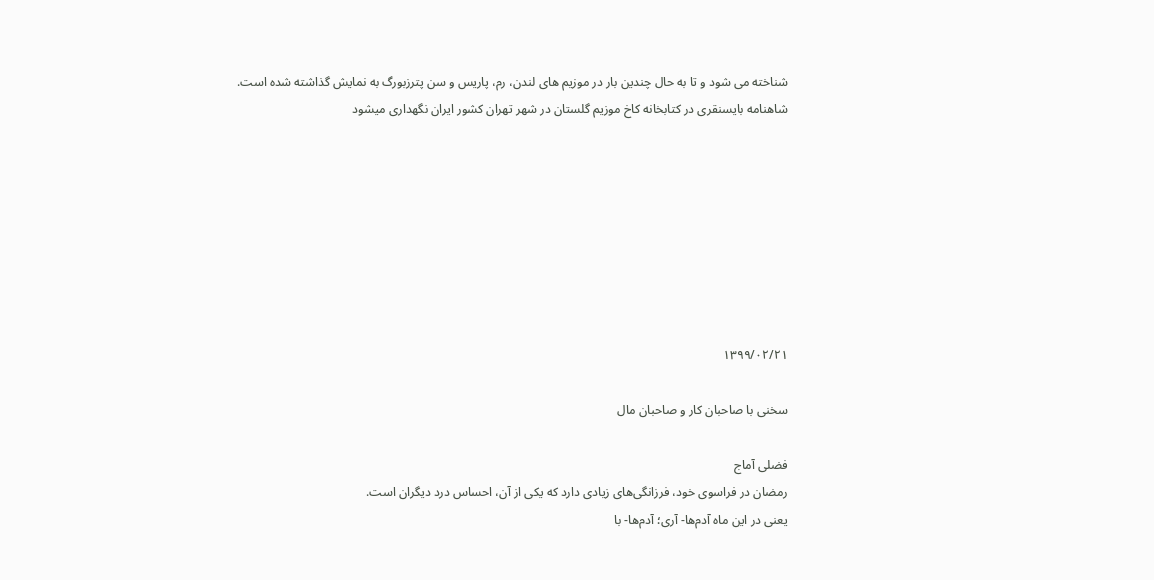شناخته می شود و تا به حال چندین بار در موزیم های لندن، رم، پاریس و سن پترزبورگ به نمایش گذاشته شده است.
شاهنامه بایسنقری در کتابخانه کاخ موزیم گلستان در شهر تهران کشور ایران نگهداری میشود








۱۳۹۹/۰۲/۲۱

سخنی با صاحبان کار و صاحبان مال‌

فضلی آماج
رمضان در فراسوی خود، فرزانگی‌های زیادی دارد که یکی از آن، احساس درد دیگران است.
یعنی در این ماه آدم‌ها- آری؛ آدم‌ها- با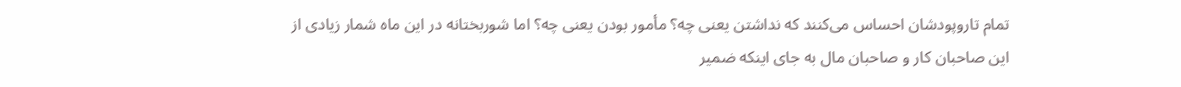تمام تاروپودشان احساس می‌کنند که نداشتن یعنی چه؟ مأمور بودن یعنی چه؟ اما شوربختانه در این ماه شمار زیادی از این صاحبان کار و صاحبان مال‌ به جای اینکه ضمیر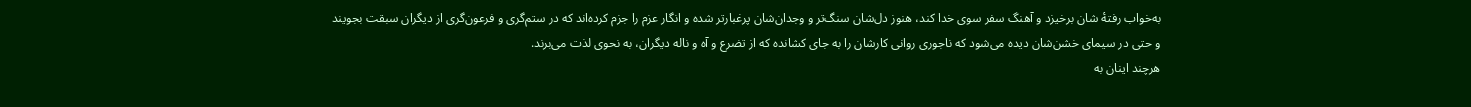به‌خواب رفتۀ شان برخیزد و آهنگ سفر سوی خدا کند، هنوز دل‌شان سنگ‌تر و وجدان‌شان پرغبارتر شده و انگار عزم را جزم کرده‌اند که در ستم‌گری و فرعون‌گری از دیگران سبقت بجویند و حتی در سیمای خشن‌شان دیده می‌شود که ناجوری روانی‌ کارشان را به جای کشانده که از تضرع و آه و ناله دیگران، به نحوی لذت می‌برند.
هرچند اینان به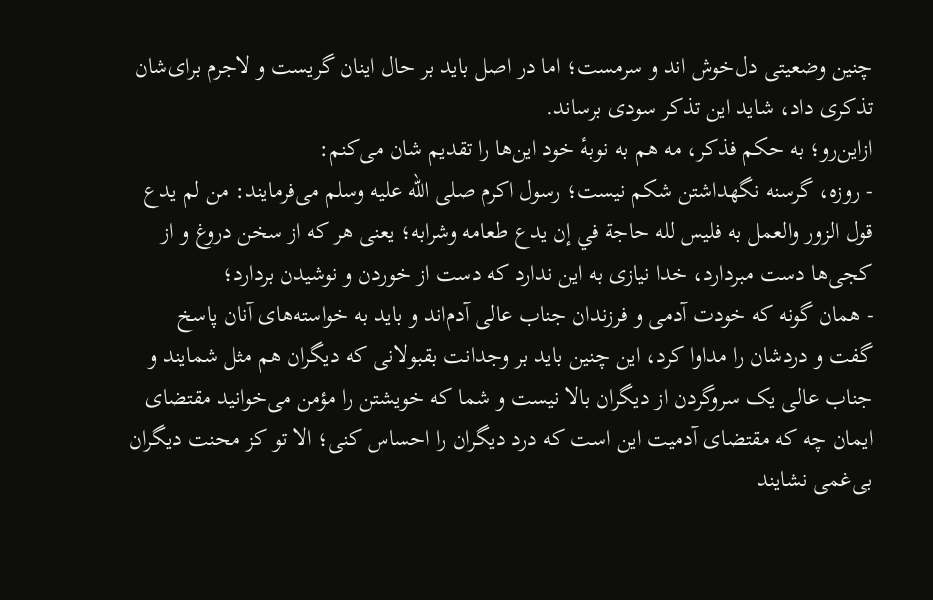چنین وضعیتی دل‌خوش اند و سرمست؛ اما در اصل باید بر حال اینان گریست و لاجرم برای‌شان تذکری داد، شاید این تذکر سودی برساند.
ازاین‌رو؛ به حکم فذکر، مه هم به نوبهٔ خود این‌ها را تقدیم شان می‌کنم:
- روزه، گرسنه نگهداشتن شکم نیست؛ رسول اکرم صلی الله علیه وسلم می‌فرمایند: من لم يدع قول الزور والعمل به فليس لله حاجة في إن يدع طعامه وشرابه؛ یعنی هر که از سخن دروغ و از کجی‌ها دست مبردارد، خدا نیازی به این ندارد که دست از خوردن و نوشیدن بردارد؛
- همان گونه که خودت آدمی و فرزندان جناب عالی آدم‌اند و باید به خواسته‌های آنان پاسخ گفت و دردشان را مداوا کرد، این چنین باید بر وجدانت بقبولانی که دیگران هم مثل شمایند و جناب عالی یک سروگردن از دیگران بالا نیست و شما که خویشتن را مؤمن می‌خوانید مقتضای ایمان چه که مقتضای آدمیت این است که درد دیگران را احساس کنی؛ الا تو کز محنت دیگران بی‌غمی نشایند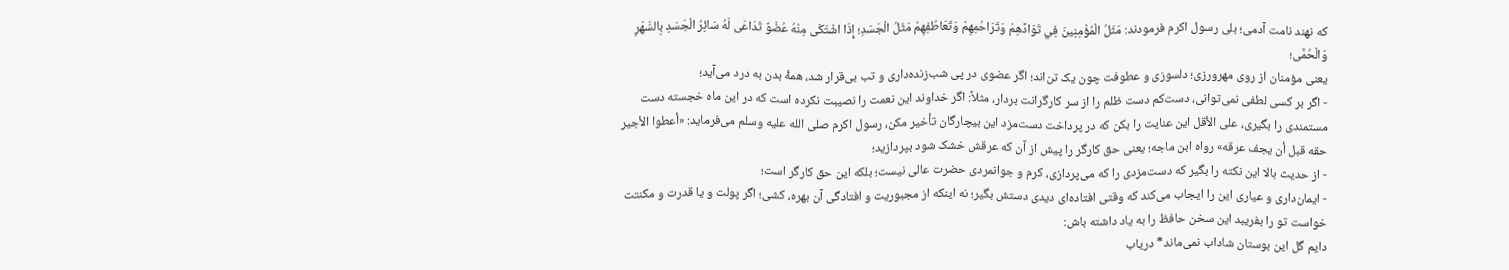که نهند نامت آدمی؛ بلی رسول اکرم فرمودند: مَثَلُ الْمُؤْمِنِينَ فِي تَوَادِّهِمْ وَتَرَاحُمِهِمْ وَتَعَاطُفِهِمْ مَثَلُ الْجَسَدِ؛ إِذَا اشْتَكَى مِنْهُ عُضْوٌ تَدَاعَى لَهُ سَائِرُ الْجَسَدِ بِالسَّهَرِ وَالْحُمَّى؛
یعنی مؤمنان از روی مهرورزی؛ دلسوزی و عطوفت چون یک تن‌اند؛ اگر عضوی در پی شب‌زنده‌داری و تب بی‌قرار شد، همۀ بدن به درد می‌آید؛
- اگر بر کسی لطفی نمی‌توانی، دست‌کم دست ظلم را از سر کارگرانت بردار، مثلاً: اگر خداوند این نعمت را نصیبت نکرده است که در این ماه خجسته دست مستمندی را بگیری، علی الأقل این عنایت را بکن که در پرداخت دست‌مزد این بیچارگان تأخیر مکن، رسول اکرم صلی الله علیه وسلم می‌فرماید: «أعطوا الأجير حقه قبل أن يجف عرقه» رواه ابن ماجه؛ یعنی حق کارگر را پیش از آن که عرقش خشک شود بپردازید؛
- از حدیث بالا این نکته را بگیر که دست‌مزدی را که می‌پردازی، کرم و جوانمردی حضرت عالی نیست؛ بلکه این حق کارگر است؛
- ایمان‌داری و عیاری این را ایجاب می‌کند که وقتی افتاده‌ای دیدی دستش بگیر؛ نه اینکه از مجبوریت و افتادگی آن بهره، کشی؛ اگر پولت و یا قدرت و مکنتت خواست تو را بفریبد این سخن حافظ را به یاد داشته باش:
دایم گل این بوستان شاداب نمی‌ماند* دریاب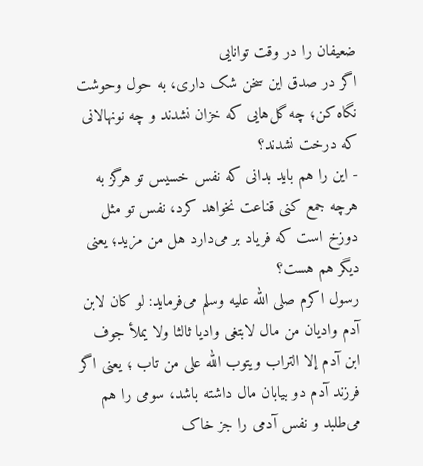ضعیفان را در وقت توانایی
اگر در صدق این سخن شک داری، به حول وحوشت نگاه کن؛ چه گل‌هایی که خزان نشدند و چه نونهالانی که درخت نشدند؟
- این را هم باید بدانی که نفس خسیس تو هرگز به هرچه جمع کنی قناعت نخواهد کرد، نفس تو مثل دوزخ است که فریاد بر می‌دارد هل من مزید؛ یعنی دیگر هم هست؟
رسول اکرم صلی الله علیه وسلم می‌فرماید: لو كان لابن آدم واديان من مال لابتغى واديا ثالثا ولا يملأ جوف ابن آدم إلا التراب ويتوب الله على من تاب ؛ یعنی اگر فرزند آدم دو بیابان مال داشته باشد، سومی را هم می‌طلبد و نفس آدمی را جز خاک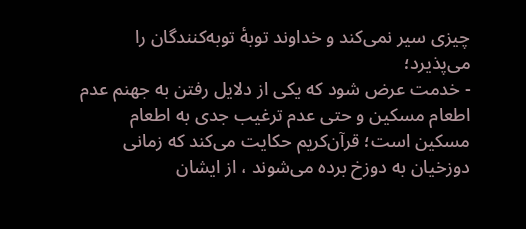چیزی سیر نمی‌کند و خداوند توبۀ توبه‌کنندگان را می‌پذیرد؛
- خدمت عرض شود که یکی از دلایل رفتن به جهنم عدم اطعام مسکین و حتی عدم ترغیب جدی به اطعام مسکین است؛ قرآن‌کریم حکایت می‌کند که زمانی دوزخیان به دوزخ برده می‌شوند ، از ایشان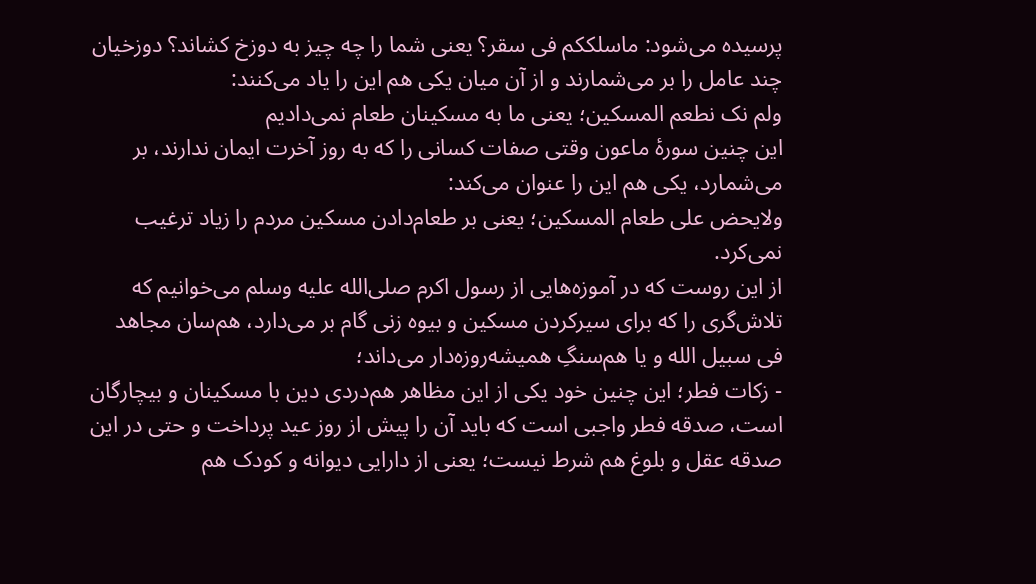پرسیده می‌شود: ماسلککم فی سقر؟ یعنی شما را چه چیز به دوزخ کشاند؟ دوزخیان چند عامل را بر می‌شمارند و از آن میان یکی هم این را یاد می‌کنند:
ولم نک نطعم المسکین؛ یعنی ما به مسکینان طعام نمی‌دادیم
این چنین سورۀ ماعون وقتی صفات کسانی را که به روز آخرت ایمان ندارند، بر می‌شمارد، یکی هم این را عنوان می‌کند:
ولایحض علی طعام المسکین؛ یعنی بر طعام‌دادن مسکین مردم را زیاد ترغیب نمی‌کرد.
از این روست که در آموزه‌هایی از رسول اکرم صلی‌الله علیه وسلم می‌خوانیم که تلاش‌گری را که برای سیرکردن مسکین و بیوه زنی گام بر می‌دارد، هم‌سان مجاهد فی سبیل الله و یا هم‌سنگِ همیشه‌روزه‌دار می‌داند؛
- زکات فطر؛ این چنین خود یکی از این مظاهر هم‌دردی دین با مسکینان و بیچارگان است، صدقه فطر واجبی است که باید آن را پیش از روز عید پرداخت و حتی در این صدقه عقل و بلوغ هم شرط نیست؛ یعنی از دارایی دیوانه و کودک هم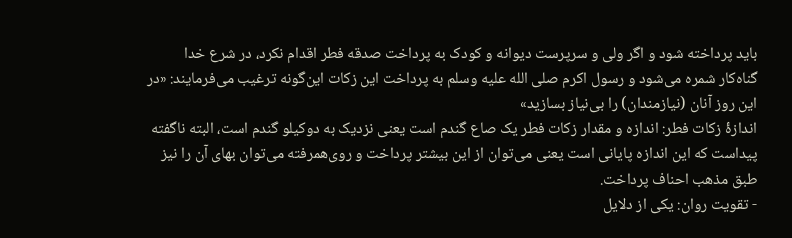باید پرداخته شود و اگر ولی و سرپرست دیوانه و کودک به پرداخت صدقه فطر اقدام نکرد، در شرع خدا گناه‌کار شمره می‌شود و رسول اکرم صلی الله علیه وسلم به پرداخت این زکات این‌گونه ترغیب می‌فرمایند: «در این روز آنان (نیازمندان) را بی‌نیاز بسازید»
اندازۀ زکات فطر: اندازه و مقدار زکات فطر یک صاع گندم است یعنی نزدیک به دوکیلو گندم است، البته ناگفته پیداست که این اندازه پایانی است یعنی می‌توان از این بیشتر پرداخت و روی‌همرفته می‌توان بهای آن را نیز طبق مذهب احناف پرداخت.
- تقویت روان: یکی از دلایل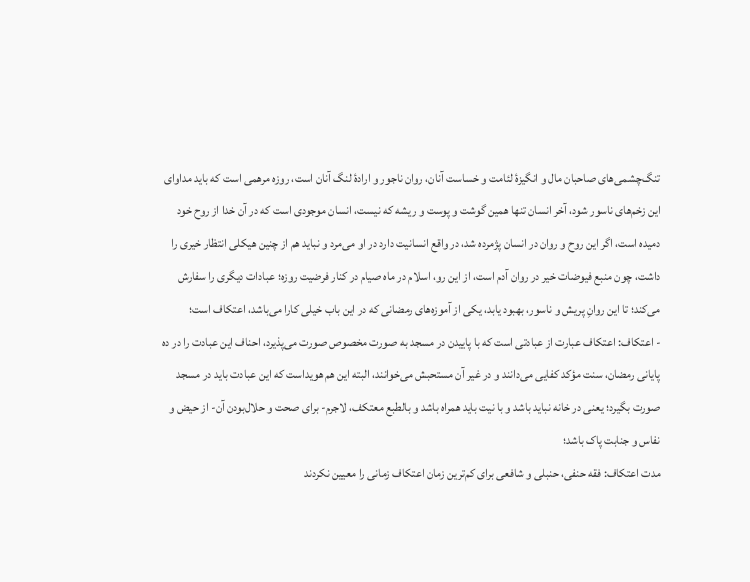تنگ‌چشمی‌های صاحبان مال و انگیزۀ لئامت و خساست آنان، روان ناجور و ارادۀ لنگ آنان است، روزه مرهمی است که باید مداوای این زخم‌های ناسور شود، آخر انسان تنها همین گوشت و پوست و ریشه که نیست، انسان موجودی است که در آن خدا از روح خود دمیده است، اگر این روح و روان در انسان پژمرده شد، در واقع انسانیت دارد در او می‌مرد و نباید هم از چنین هیکلی انتظار خیری را داشت، چون منبع فیوضات خیر در روان آدم است، از این رو، اسلام در ماه صیام در کنار فرضیت روزه؛ عبادات دیگری را سفارش می‌کند؛ تا این روانِ پریش و ناسور، بهبود یابد، یکی از آموزه‌های رمضانی که در این باب خیلی کارا می‌باشد، اعتکاف است؛
- اعتکاف: اعتکاف عبارت از عبادتی است که با پاییدن در مسجد به صورت مخصوص صورت می‌پذیرد، احناف این عبادت را در ده پایانی رمضان، سنت مؤکد کفایی می‌دانند و در غیر آن مستحبش می‌خوانند، البته این هم هویداست که این عبادت باید در مسجد صورت بگیرد؛ یعنی در خانه نباید باشد و با نیت باید همراه باشد و بالطبع معتکف، لاجرم- برای صحت و حلال‌بودن آن- از حیض و نفاس و جنابت پاک باشد؛
مدت اعتکاف: فقه حنفی، حنبلی و شافعی برای کم‌ترین زمان اعتکاف زمانی را معیین نکردند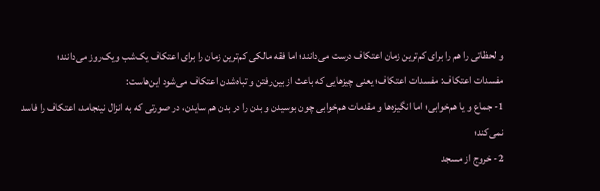و لحظاتی را هم را برای کم‌ترین زمان اعتکاف درست می‌دانند؛ اما فقه مالکی کم‌ترین زمان را برای اعتکاف یک‌شب ویک‌روز می‌دانند؛
مفسدات اعتکاف: مفسدات اعتکاف؛ یعنی چیزهایی که باعث از بین‌رفتن و تباه‌شدن اعتکاف می‌شود این‌هاست:
1- جماع و یا هم‌خوابی؛ اما انگیزه‌ها و مقدمات هم‌خوابی چون بوسیدن و بدن را در بدن هم سایدن، در صورتی که به انزال نینجامد، اعتکاف را فاسد نمی‌کند؛
2- خروج از مسجد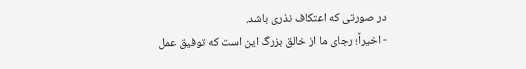در صورتی که اعتکاف نذری باشد.
- اخیراً؛ رجای ما از خالق بزرگ این است که توفیق عمل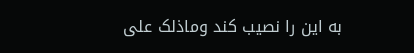به این را نصیب کند وماذلک علی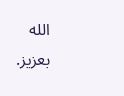الله بعزیز.